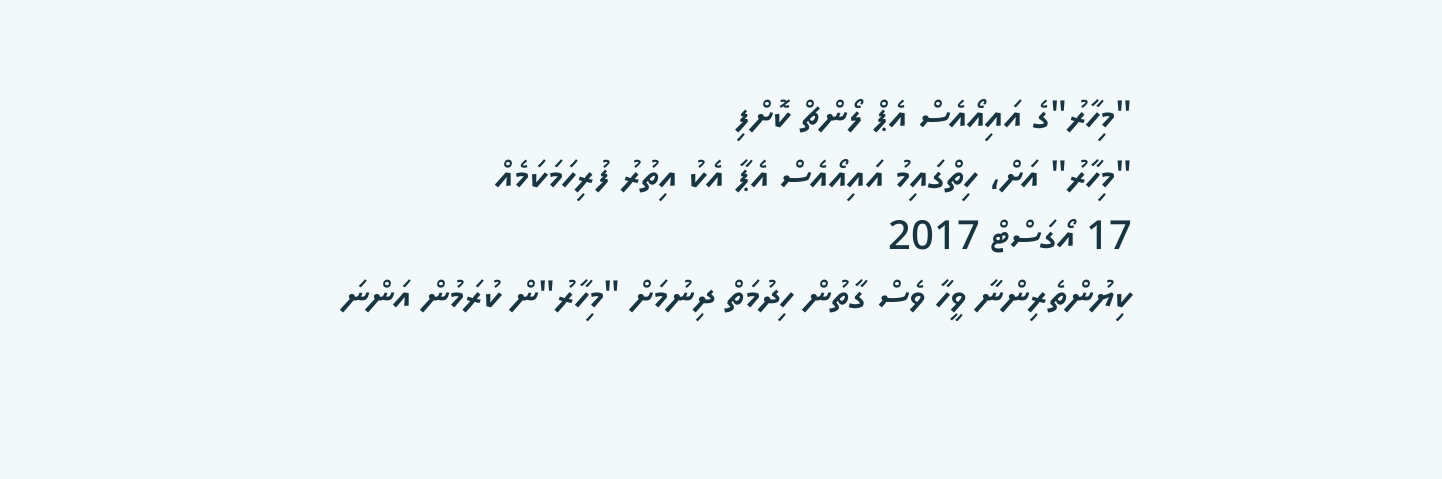"މިހާރު"ގެ އައިއޯއެސް އެޕް ލޯންޗް ކޮށްފި
"މިހާރު" އަށް، ހިތްގައިމު އައިއޯއެސް އެޕާ އެކު އިތުރު ފުރިހަމަކަމެއް
17 އޯގަސްޓް 2017
ކިޔުންތެރިންނާ ވީހާ ވެސް ގާތުން ހިދުމަތް ދިނުމަށް "މިހާރު"ން ކުރަމުން އަންނަ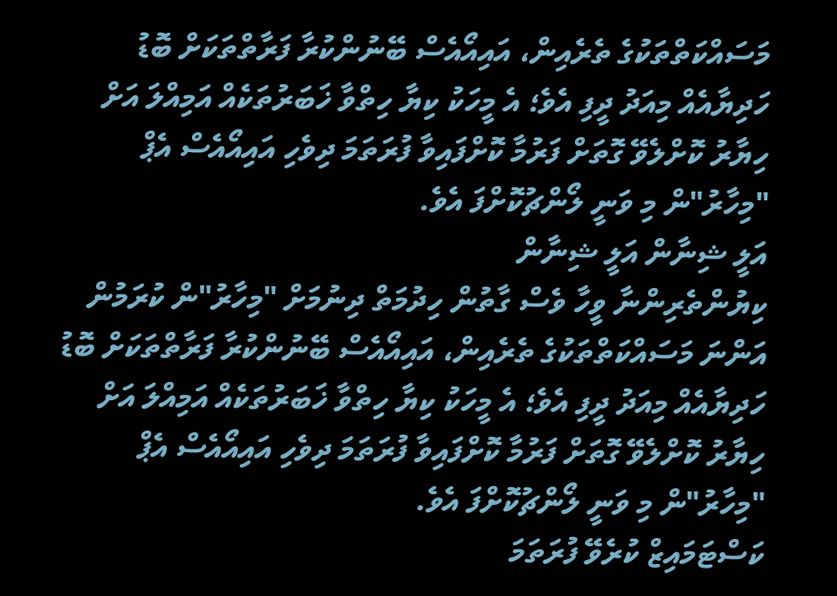މަސައްކަތްތަކުގެ ތެރެއިން، އައިއޯއެސް ބޭނުންކުރާ ފަރާތްތަކަށް ބޮޑު ހަދިޔާއެއް މިއަދު ދީފި އެވެ؛ އެ މީހަކު ކިޔާ ހިތްވާ ޚަބަރުތަކެއް އަމިއްލަ އަށް ހިޔާރު ކޮށްލެވޭ ގޮތަށް ފަރުމާ ކޮށްފައިވާ ފުރަތަމަ ދިވެހި އައިއޯއެސް އެޕް "މިހާރު"ން މި ވަނީ ލޯންޗުކޮށްފަ އެވެ.
އަލީ ޝިނާން އަލީ ޝިނާން
ކިޔުންތެރިންނާ ވީހާ ވެސް ގާތުން ހިދުމަތް ދިނުމަށް "މިހާރު"ން ކުރަމުން އަންނަ މަސައްކަތްތަކުގެ ތެރެއިން، އައިއޯއެސް ބޭނުންކުރާ ފަރާތްތަކަށް ބޮޑު ހަދިޔާއެއް މިއަދު ދީފި އެވެ؛ އެ މީހަކު ކިޔާ ހިތްވާ ޚަބަރުތަކެއް އަމިއްލަ އަށް ހިޔާރު ކޮށްލެވޭ ގޮތަށް ފަރުމާ ކޮށްފައިވާ ފުރަތަމަ ދިވެހި އައިއޯއެސް އެޕް "މިހާރު"ން މި ވަނީ ލޯންޗުކޮށްފަ އެވެ.
ކަސްޓަމައިޒް ކުރެވޭ ފުރަތަމަ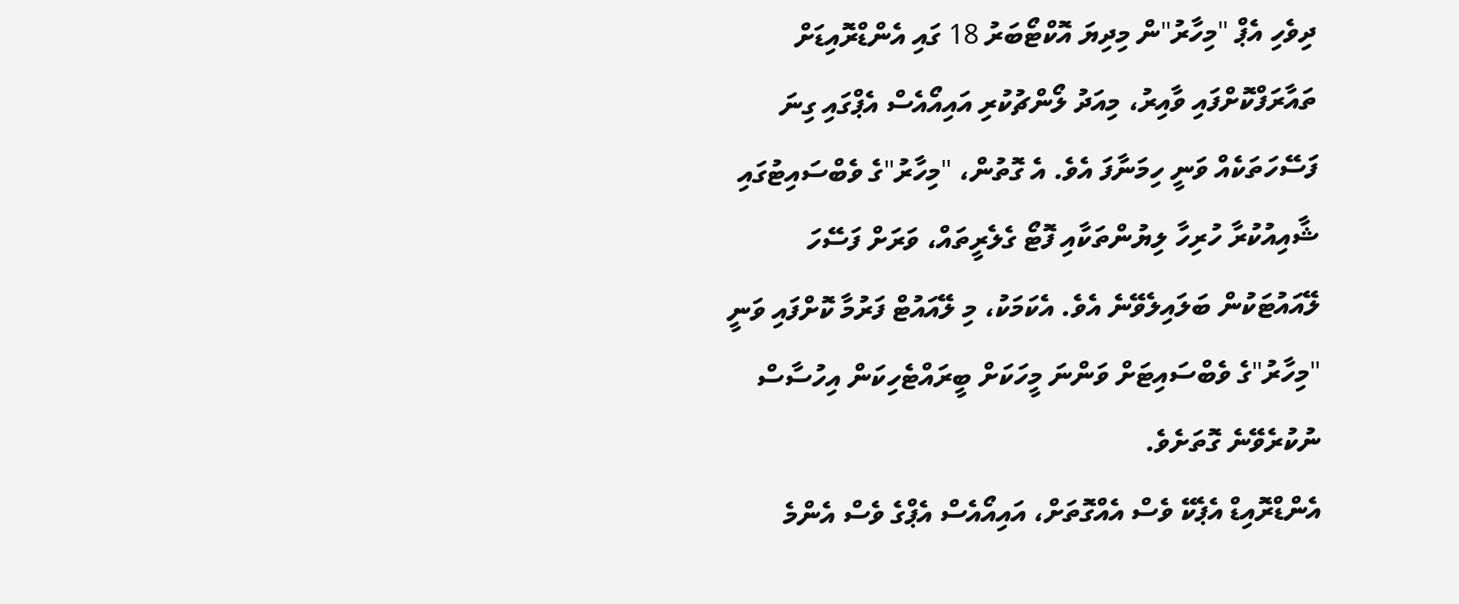ދިވެހި އެޕް "މިހާރު"ން މިދިޔަ އޮކްޓޯބަރު 18 ގައި އެންޑްރޮއިޑަށް ތައާރަފްކޮށްފައި ވާއިރު، މިއަދު ލޯންޗުކުރި އައިއޯއެސް އެޕްގައި ގިނަ ފަސޭހަތަކެއް ވަނީ ހިމަނާފަ އެވެ. އެ ގޮތުން، "މިހާރު"ގެ ވެބްސައިޓުގައި ޝާއިއުކުރާ ހުރިހާ ލިޔުންތަކާއި ފޮޓޯ ގެލެރީތައް، ވަރަށް ފަސޭހަ ލޭއައުޓަކުން ބަލައިލެވޭނެ އެވެ. އެކަމަކު، މި ލޭއައުޓް ފަރުމާ ކޮށްފައި ވަނީ "މިހާރު"ގެ ވެބްސައިޓަށް ވަންނަ މީހަކަށް ބީރައްޓެހިކަން އިހުސާސް ނުކުރެވޭނެ ގޮތަށެވެ.
އެންޑްރޮއިޑް އެޕެކޭ ވެސް އެއްގޮތަށް، އައިއޯއެސް އެޕްގެ ވެސް އެންމެ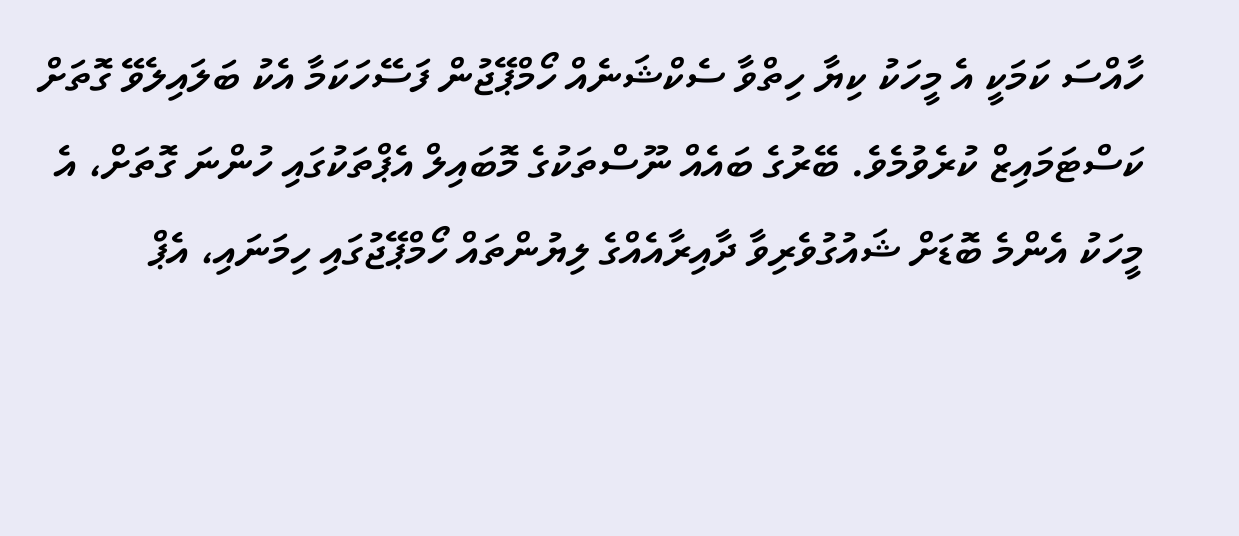ހާއްސަ ކަމަކީ އެ މީހަކު ކިޔާ ހިތްވާ ސެކްޝަނެއް ހޯމްޕޭޖުން ފަސޭހަކަމާ އެކު ބަލައިލެވޭ ގޮތަށް ކަސްޓަމައިޒް ކުރެވުމެވެ. ބޭރުގެ ބައެއް ނޫސްތަކުގެ މޮބައިލް އެޕްތަކުގައި ހުންނަ ގޮތަށް، އެ މީހަކު އެންމެ ބޮޑަށް ޝައުގުވެރިވާ ދާއިރާއެއްގެ ލިޔުންތައް ހޯމްޕޭޖުގައި ހިމަނައި، އެޕް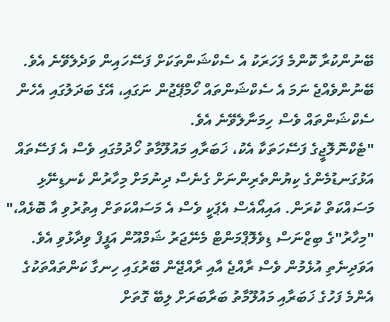ބޭނުންކުރާ ކޮންމެ ފަހަރަކު އެ ސެކްޝަންތަކަށް ފަސޭހައިން ވަދެލެވޭނެ އެވެ. ބޭނުންވެއްޖެ ނަމަ އެ ސެކްޝަންތައް ހޯމްޕޭޖުން ނަގައި، އޭގެ ބަދަލުގައި އެހެން ސެކްޝަންތައް ވެސް ހިމަނާލެވޭނެ އެވެ.
"ޓެކްނޮލޮޖީގެ ފަސޭހަތަކާ އެކު، ޚަބަރާއި މައުލޫމާތު ހޯދުމުގައި ވެސް އެ ފަސޭތައް އަޅުގަނޑުމެންގެ ކިޔުންތެރިންނަށް ގެނެސް ދިނުމަށް މިހާރުން ކެނޑިނޭޅި މަސައްކަތް ކުރަން. އައިއޯއެސް އެޕަކީ ވެސް އެ މަސައްކަތަށް އިތުރުވި އާ ބޮޅެއް،" "މިހާރު"ގެ ބިޒްނަސް ޑިވެލޮޕްމަންޓް މެނޭޖަރު ޝަމްއޫން އަފީފް ވިދާޅުވި އެވެ.
އަވަދިނެތި އުޅެމުން ވެސް ރާއްޖެ އާއި ރާއްޖޭން ބޭރުގައި ހިނގާ ކަންތައްތަކުގެ އެންމެ ފަހުގެ ޚަބަރާއި މައުލޫމާތު ބަރާބަރަށް ލިބޭ ގޮތަށް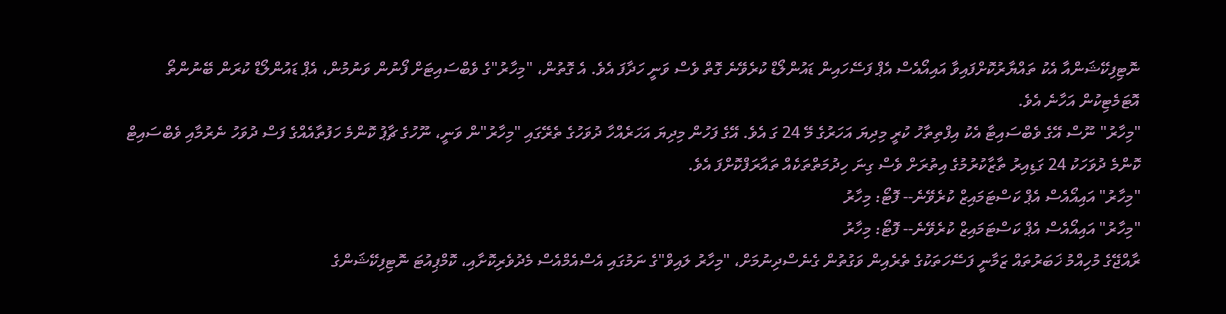ނޮޓިފިކޭޝަންއާ އެކު ތައްޔާރުކޮށްފައިވާ އައިއޯއެސް އެޕް ފަސޭހައިން ޑައުންލޯޑް ކުރެވޭނެ ގޮތް ވެސް ވަނީ ހަދާފަ އެވެ. އެ ގޮތުން، "މިހާރު"ގެ ވެބްސައިޓަށް ފޯނުން ވަނުމުން، އެޕް ޑައުންލޯޑް ކުރަން ބޭނުންތޯ އޮޓަމެޓިކުން އަހާނެ އެވެ.
"މިހާރު" ނޫސް އޭގެ ވެބްސައިޓާ އެކު އިފްތިތާހު ކުރީ މިދިޔަ އަހަރުގެ މޭ 24 ގަ އެވެ. އޭގެ ފަހުން މިދިޔަ އަހަރެއްހާ ދުވަހުގެ ތެރޭގައި "މިހާރު"ން ވަނީ، ނޫހުގެ ޗާޕު ކޮންމެ ހަފުތާއެއްގެ ފަސް ދުވަހު ނެރުމާއި ވެބްސައިޓް ކޮންމެ ދުވަހަކު 24 ގަޑިއިރު ތާޒާކުރުމުގެ އިތުރަށް ވެސް ގިނަ ހިދުމަތްތަކެއް ތައާރަފްކޮށްފަ އެވެ.
"މިހާރު" އައިއޯއެސް އެޕް ކަސްޓަމައިޒް ކުރެވޭނެ-- ފޮޓޯ: މިހާރު
"މިހާރު" އައިއޯއެސް އެޕް ކަސްޓަމައިޒް ކުރެވޭނެ-- ފޮޓޯ: މިހާރު
ރާއްޖޭގެ މުހިއްމު ޚަބަރުތައް ޒަމާނީ ފަސޭހަތަކުގެ ތެރެއިން ވަގުތުން ގެނެސްދިނުމަށް، "މިހާރު ލައިވް"ގެ ނަމުގައި އެސްއެމްއެސް މެދުވެރިކޮށާއި، ކޮމްޕިއުޓަ ނޮޓިފިކޭޝަންގެ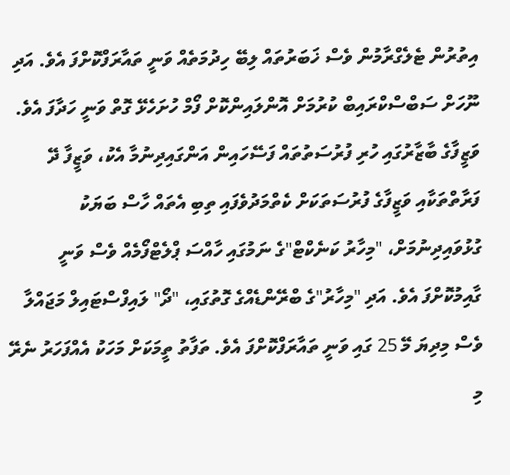އިތުރުން ޓެލެގްރާމުން ވެސް ޚަބަރުތައް ލިބޭ ހިދުމަތެއް ވަނީ ތައާރަފްކޮށްފަ އެވެ. އަދި ނޫހަށް ސަބްސްކްރައިބް ކުރުމަށް އޮންލައިންކޮށް ފޯމް ހުށަހެޅޭ ގޮތް ވަނީ ހަދާފަ އެވެ.
ވަޒީފާގެ ބާޒާރުގައި ހުރި ފުރުސަތުތައް ފަސޭހައިން އަންގައިދިނުމާ އެކު، ވަޒީފާ ދޭ ފަރާތްތަކާއި ވަޒީފާގެ ފުރުސަތަކަށް ކެތްމަދުވެފައި ތިބި އެތައް ހާސް ބަޔަކު ގުޅުވައިދިނުމަށް، "މިހާރު ކަނެކްޓް"ގެ ނަމުގައި ހާއްސަ ޕްލެޓްފޯމެއް ވެސް ވަނީ ގާއިމުކޮށްފަ އެވެ. އަދި "މިހާރު"ގެ ބްރޭންޑެއްގެ ގޮތުގައި، "ދޯ" ލައިފްސްޓައިލް މަޖައްލާ ވެސް މިދިޔަ މޭ 25 ގައި ވަނީ ތައާރަފްކޮށްފަ އެވެ. ތަފާތު ތީމަކަށް މަހަކު އެއްފަހަރު ނެރޭ މި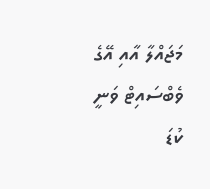މަޖައްލާ އާއި އޭގެ ވެބްސައިޓް ވަނީ ކުޑަ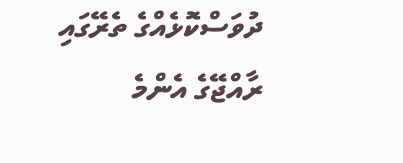ދުވަސްކޮޅެއްގެ ތެރޭގައި ރާއްޖޭގެ އެންމެ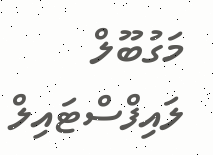މަގުބޫލް ލައިފްސްޓައިލް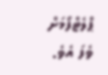ޕްލެޓްފޯމަށް ވެފަ އެވެ.